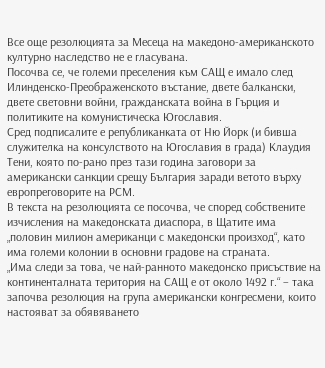Все още резолюцията за Месеца на македоно-американското културно наследство не е гласувана.
Посочва се, че големи преселения към САЩ е имало след Илинденско-Преображенското въстание, двете балкански, двете световни войни, гражданската война в Гърция и политиките на комунистическа Югославия.
Сред подписалите е републиканката от Ню Йорк (и бивша служителка на консулството на Югославия в града) Клаудия Тени, която по-рано през тази година заговори за американски санкции срещу България заради ветото върху европреговорите на РСМ.
В текста на резолюцията се посочва, че според собствените изчисления на македонската диаспора, в Щатите има „половин милион американци с македонски произход“, като има големи колонии в основни градове на страната.
„Има следи за това, че най-ранното македонско присъствие на континенталната територия на САЩ е от около 1492 г.“ – така започва резолюция на група американски конгресмени, които настояват за обявяването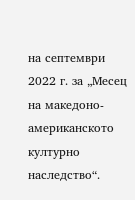на септември 2022 г. за „Месец на македоно-американското културно наследство“.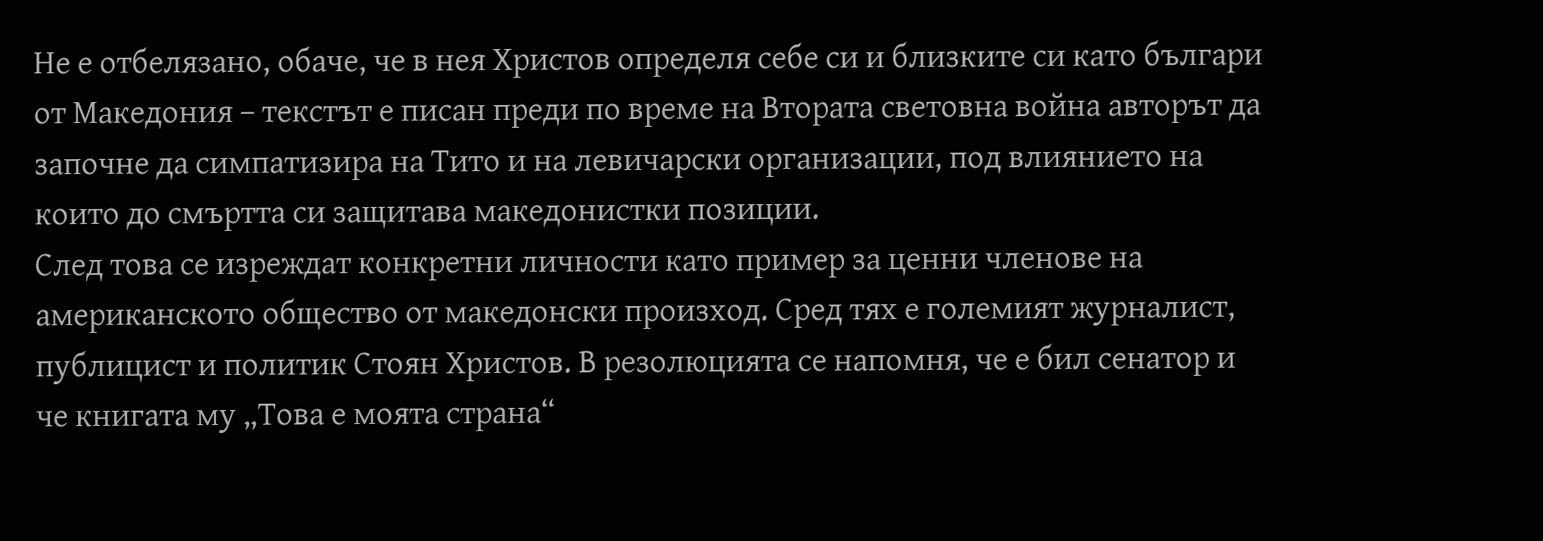Не е отбелязано, обаче, че в нея Христов определя себе си и близките си като българи от Македония – текстът е писан преди по време на Втората световна война авторът да започне да симпатизира на Тито и на левичарски организации, под влиянието на които до смъртта си защитава македонистки позиции.
След това се изреждат конкретни личности като пример за ценни членове на американското общество от македонски произход. Сред тях е големият журналист, публицист и политик Стоян Христов. В резолюцията се напомня, че е бил сенатор и че книгата му „Това е моята страна“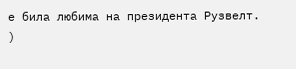е била любима на президента Рузвелт.
)